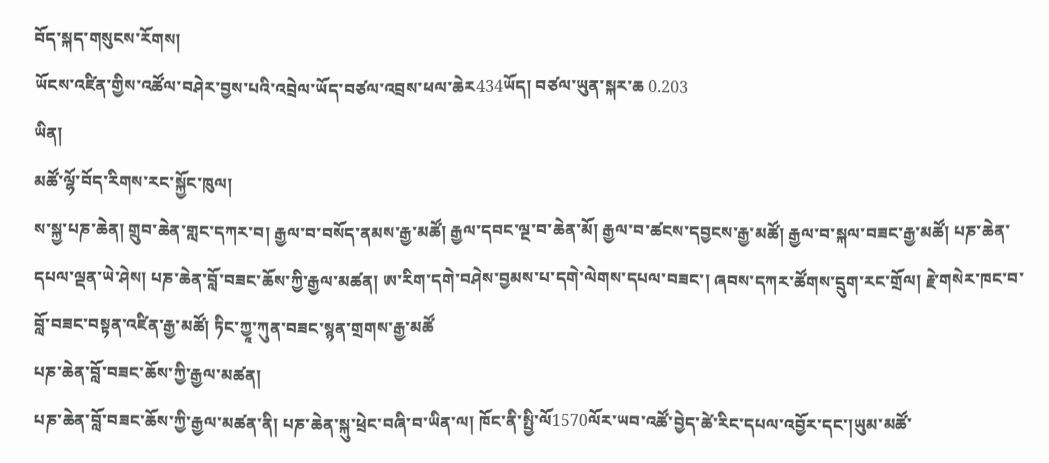བོད་སྐད་གསུངས་རོགས།
ཡོངས་འཛིན་གྱིས་འཚོལ་བཤེར་བྱས་པའི་འབྲེལ་ཡོད་བཙལ་འབྲས་ཕལ་ཆེར434ཡོད། བཙལ་ཡུན་སྐར་ཆ 0.203
ཡིན།
མཚོ་ལྷོ་བོད་རིགས་རང་སྐྱོང་ཁུལ།
ས་སྐྱ་པཎ་ཆེན། གྲུབ་ཆེན་གླང་དཀར་བ། རྒྱལ་བ་བསོད་ནམས་རྒྱ་མཚོ། རྒྱལ་དབང་ལྔ་བ་ཆེན་མོ། རྒྱལ་བ་ཚངས་དབྱངས་རྒྱ་མཚོ། རྒྱལ་བ་སྐལ་བཟང་རྒྱ་མཚོ། པཎ་ཆེན་དཔལ་ལྡན་ཡེ་ཤེས། པཎ་ཆེན་བློ་བཟང་ཆོས་ཀྱི་རྒྱལ་མཚན། ཨ་རིག་དགེ་བཤེས་བྱམས་པ་དགེ་ལེགས་དཔལ་བཟང་། ཞབས་དཀར་ཚོགས་དྲུག་རང་གྲོལ། རྗེ་གསེར་ཁང་བ་བློ་བཟང་བསྟན་འཛིན་རྒྱ་མཚོ། ཏིང་ཀྱཱ་ཀུན་བཟང་སྙན་གྲགས་རྒྱ་མཚོ
པཎ་ཆེན་བློ་བཟང་ཆོས་ཀྱི་རྒྱལ་མཚན།
པཎ་ཆེན་བློ་བཟང་ཆོས་ཀྱི་རྒྱལ་མཚན་ནི། པཎ་ཆེན་སྐུ་ཕྲེང་བཞི་བ་ཡིན་ལ། ཁོང་ནི་སྤྱི་ལོ1570ལོར་ཡབ་འཚོ་བྱེད་ཚེ་རིང་དཔལ་འབྱོར་དང་།ཡུམ་མཚོ་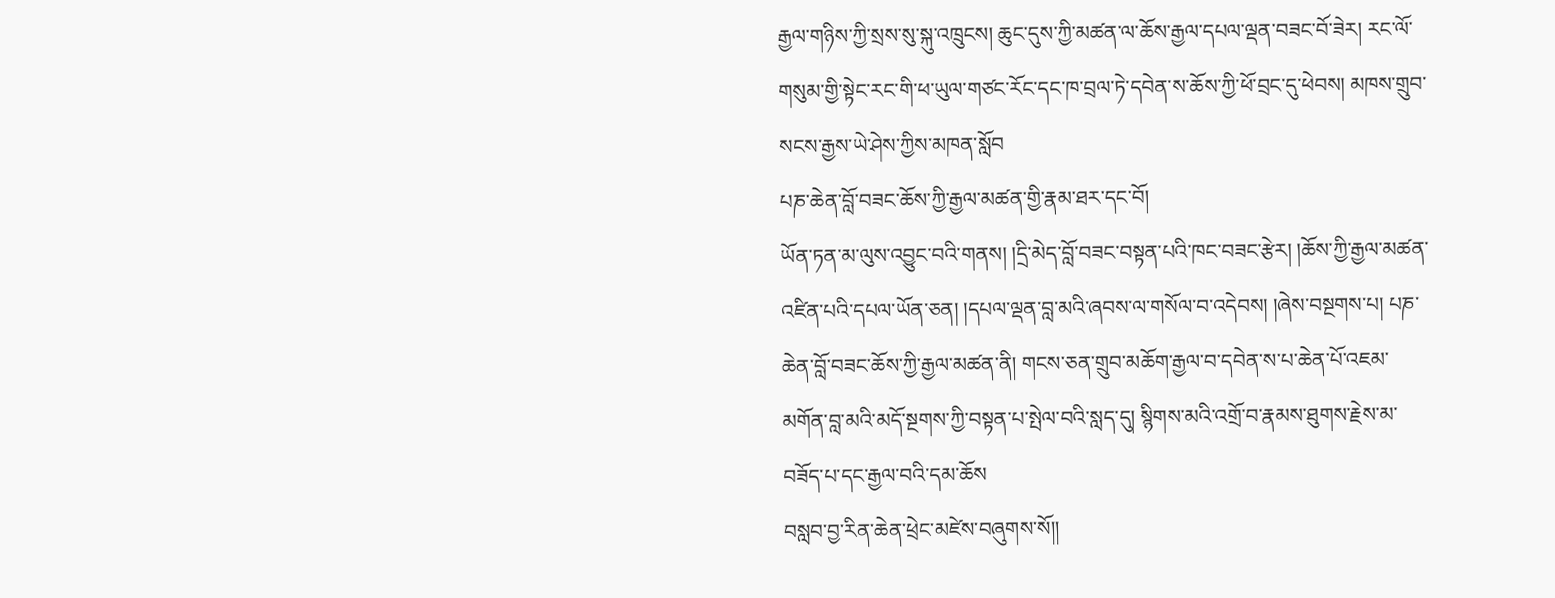རྒྱལ་གཉིས་ཀྱི་སྲས་སུ་སྐུ་འཁྲུངས། ཆུང་དུས་ཀྱི་མཚན་ལ་ཆོས་རྒྱལ་དཔལ་ལྡན་བཟང་བོ་ཟེར། རང་ལོ་གསུམ་གྱི་སྟེང་རང་གི་ཕ་ཡུལ་གཙང་རོང་དང་ཁ་བྲལ་ཏེ་དབེན་ས་ཆོས་ཀྱི་ཕོ་བྲང་དུ་ཕེབས། མཁས་གྲུབ་སངས་རྒྱས་ཡེ་ཤེས་ཀྱིས་མཁན་སློབ
པཎ་ཆེན་བློ་བཟང་ཆོས་ཀྱི་རྒྱལ་མཚན་གྱི་རྣམ་ཐར་དང་བོ།
ཡོན་ཏན་མ་ལུས་འབྱུང་བའི་གནས། །དྲི་མེད་བློ་བཟང་བསྟན་པའི་ཁང་བཟང་རྩེར། །ཆོས་ཀྱི་རྒྱལ་མཚན་འཛིན་པའི་དཔལ་ཡོན་ཅན། །དཔལ་ལྡན་བླ་མའི་ཞབས་ལ་གསོལ་བ་འདེབས། །ཞེས་བསྔགས་པ། པཎ་ཆེན་བློ་བཟང་ཆོས་ཀྱི་རྒྱལ་མཚན་ནི། གངས་ཅན་གྲུབ་མཆོག་རྒྱལ་བ་དབེན་ས་པ་ཆེན་པོ་འཇམ་མགོན་བླ་མའི་མདོ་སྔགས་ཀྱི་བསྟན་པ་སྤེལ་བའི་སླད་དུ། སྙིགས་མའི་འགྲོ་བ་རྣམས་ཐུགས་རྗེས་མ་བཟོད་པ་དང་རྒྱལ་བའི་དམ་ཆོས
བསླབ་བྱ་རིན་ཆེན་ཕྲེང་མཛེས་བཞུགས་སོ།།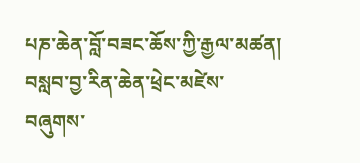པཎ་ཆེན་བློ་བཟང་ཆོས་ཀྱི་རྒྱལ་མཚན།
བསླབ་བྱ་རིན་ཆེན་ཕྲེང་མཛེས་བཞུགས་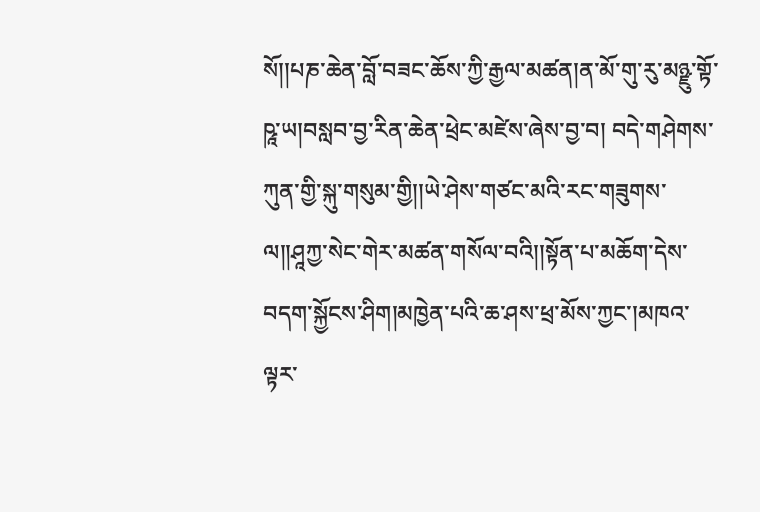སོ།།པཎ་ཆེན་བློ་བཟང་ཆོས་ཀྱི་རྒྱལ་མཚན།ན་མོ་གུ་རུ་མཉྫུ་གྟོ་ཥཱ་ཡ།བསླབ་བྱ་རིན་ཆེན་ཕྲེང་མཛེས་ཞེས་བྱ་བ། བདེ་གཤེགས་ཀུན་གྱི་སྐུ་གསུམ་གྱི།།ཡེ་ཤེས་གཙང་མའི་རང་གཟུགས་ལ།།ཤཱཀྱ་སེང་གེར་མཚན་གསོལ་བའི།།སྟོན་པ་མཆོག་དེས་བདག་སྐྱོངས་ཤིག།མཁྱེན་པའི་ཆ་ཤས་ཕྲ་མོས་ཀྱང་།མཁའ་ལྟར་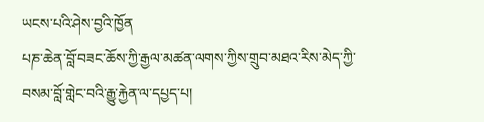ཡངས་པའི་ཤེས་བྱའི་ཁྱོན
པཎ་ཆེན་བློ་བཟང་ཆོས་ཀྱི་རྒྱལ་མཚན་ལགས་ཀྱིས་གྲུབ་མཐའ་རིས་མེད་ཀྱི་བསམ་བློ་གླེང་བའི་རྒྱུ་རྐྱེན་ལ་དཔྱད་པ།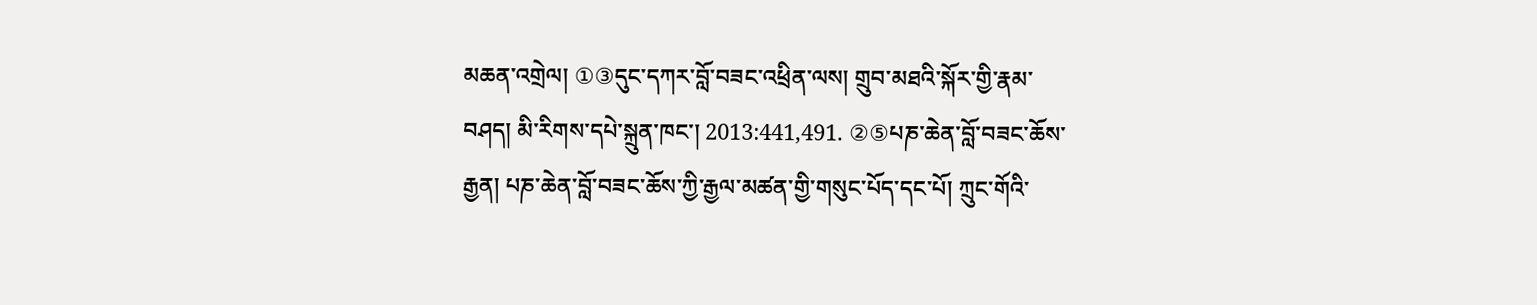མཆན་འགྲེལ། ①③དུང་དཀར་བློ་བཟང་འཕྲིན་ལས། གྲུབ་མཐའི་སྐོར་གྱི་རྣམ་བཤད། མི་རིགས་དཔེ་སྐྲུན་ཁང་། 2013:441,491. ②⑤པཎ་ཆེན་བློ་བཟང་ཆོས་རྒྱན། པཎ་ཆེན་བློ་བཟང་ཆོས་ཀྱི་རྒྱལ་མཚན་གྱི་གསུང་པོད་དང་པོ། ཀྲུང་གོའི་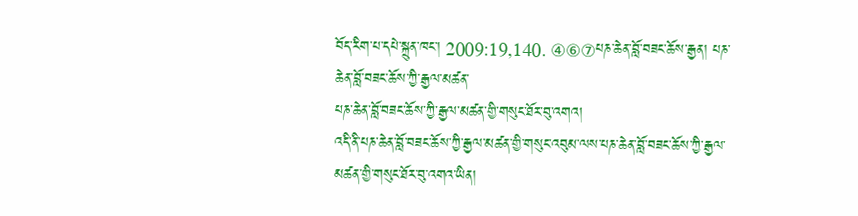བོད་རིག་པ་དཔེ་སྐྲུན་ཁང་། 2009:19,140. ④⑥⑦པཎ་ཆེན་བློ་བཟང་ཆོས་རྒྱན། པཎ་ཆེན་བློ་བཟང་ཆོས་ཀྱི་རྒྱལ་མཚན་
པཎ་ཆེན་བློ་བཟང་ཆོས་ཀྱི་རྒྱལ་མཚན་གྱི་གསུང་ཐོར་བུ་འགའ།
འདི་ནི་པཎ་ཆེན་བློ་བཟང་ཆོས་ཀྱི་རྒྱལ་མཚན་གྱི་གསུང་འབུམ་ལས་པཎ་ཆེན་བློ་བཟང་ཆོས་ཀྱི་རྒྱལ་མཚན་གྱི་གསུང་ཐོར་བུ་འགའ་ཡིན།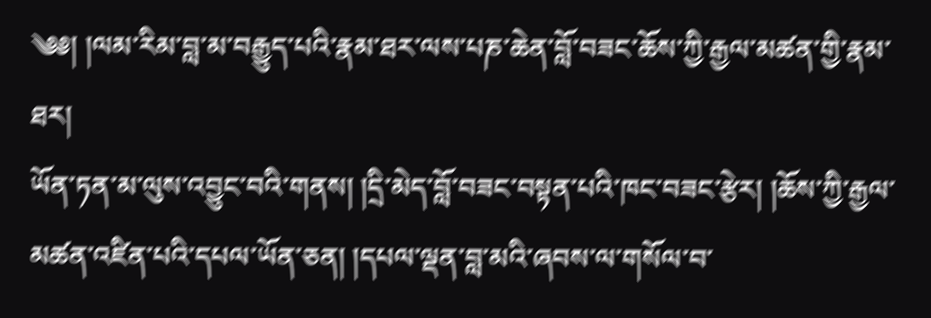༄༅། །ལམ་རིམ་བླ་མ་བརྒྱུད་པའི་རྣམ་ཐར་ལས་པཎ་ཆེན་བློ་བཟང་ཆོས་ཀྱི་རྒྱལ་མཚན་གྱི་རྣམ་ཐར།
ཡོན་ཏན་མ་ལུས་འབྱུང་བའི་གནས། །དྲི་མེད་བློ་བཟང་བསྟན་པའི་ཁང་བཟང་རྩེར། །ཆོས་ཀྱི་རྒྱལ་མཚན་འཛིན་པའི་དཔལ་ཡོན་ཅན། །དཔལ་ལྡན་བླ་མའི་ཞབས་ལ་གསོལ་བ་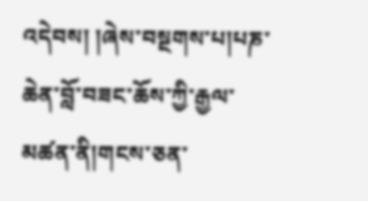འདེབས། །ཞེས་བསྔགས་པ།པཎ་ཆེན་བློ་བཟང་ཆོས་ཀྱི་རྒྱལ་མཚན་ནི།གངས་ཅན་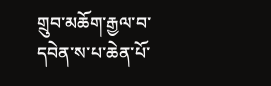གྲུབ་མཆོག་རྒྱལ་བ་དབེན་ས་པ་ཆེན་པོ་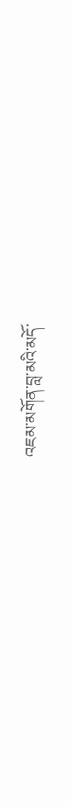འཇམ་མགོན་བླ་མའི་མདོ་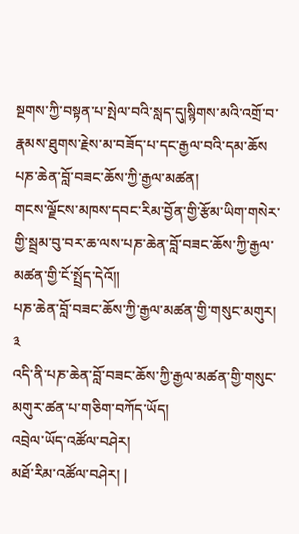སྔགས་ཀྱི་བསྟན་པ་སྤེལ་བའི་སླད་དུ།སྙིགས་མའི་འགྲོ་བ་རྣམས་ཐུགས་རྗེས་མ་བཟོད་པ་དང་རྒྱལ་བའི་དམ་ཆོས
པཎ་ཆེན་བློ་བཟང་ཆོས་ཀྱི་རྒྱལ་མཚན།
གངས་ལྗོངས་མཁས་དབང་རིམ་བྱོན་གྱི་རྩོམ་ཡིག་གསེར་གྱི་སྦྲམ་བུ་བར་ཆ་ལས་པཎ་ཆེན་བློ་བཟང་ཆོས་ཀྱི་རྒྱལ་མཚན་གྱི་ངོ་སྤྲོད་དེའོ༎
པཎ་ཆེན་བློ་བཟང་ཆོས་ཀྱི་རྒྱལ་མཚན་གྱི་གསུང་མགུར། ༣
འདི་ནི་པཎ་ཆེན་བློ་བཟང་ཆོས་ཀྱི་རྒྱལ་མཚན་གྱི་གསུང་མགུར་ཚན་པ་གཅིག་བཀོད་ཡོད།
འབྲེལ་ཡོད་འཚོལ་བཤེར།
མཐོ་རིམ་འཚོལ་བཤེར། |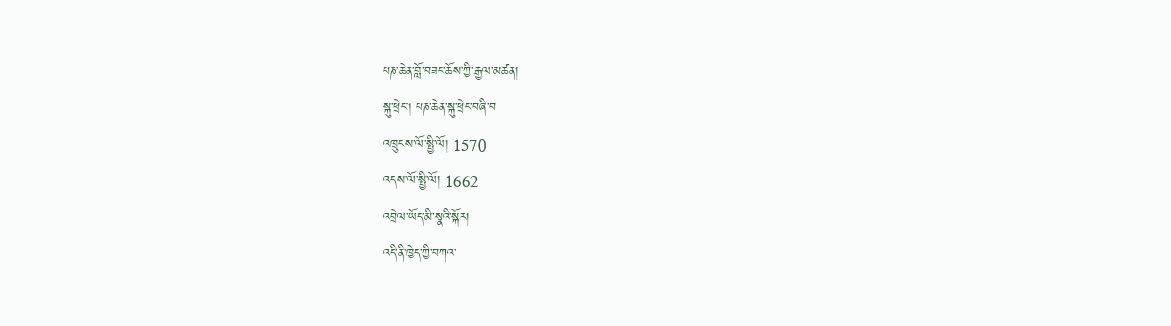པཎ་ཆེན་བློ་བཟང་ཆོས་ཀྱི་རྒྱལ་མཚན།
སྐུ་ཕྲེང། པཎ་ཆེན་སྐུ་ཕྲེང་བཞི་བ
འཁྲུངས་ལོ་སྤྱི་ལོ། 1570
འདས་ལོ་སྤྱི་ལོ། 1662
འབྲེལ་ཡོད་མི་སྣའི་སྐོར།
འདི་ནི་ཁྱེད་ཀྱི་བཀའ་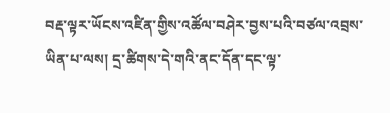བརྡ་ལྟར་ཡོངས་འཛིན་གྱིས་འཚོལ་བཤེར་བྱས་པའི་བཙལ་འབྲས་ཡིན་པ་ལས། དྲ་ཚིགས་དེ་གའི་ནང་དོན་དང་ལྟ་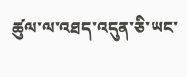ཚུལ་ལ་འཐད་འདུན་ཅི་ཡང་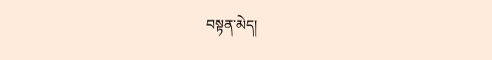བསྟན་མེད།